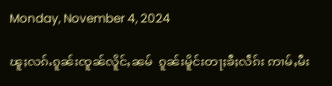Monday, November 4, 2024

ၽူႈလၵ်ႉၵူၼ်းၸူၼ်လိူင်ႇၼမ်  ၵူၼ်းမိူင်းတႃႈၶီႈလဵၵ်း ဢၢမ်ႇမီး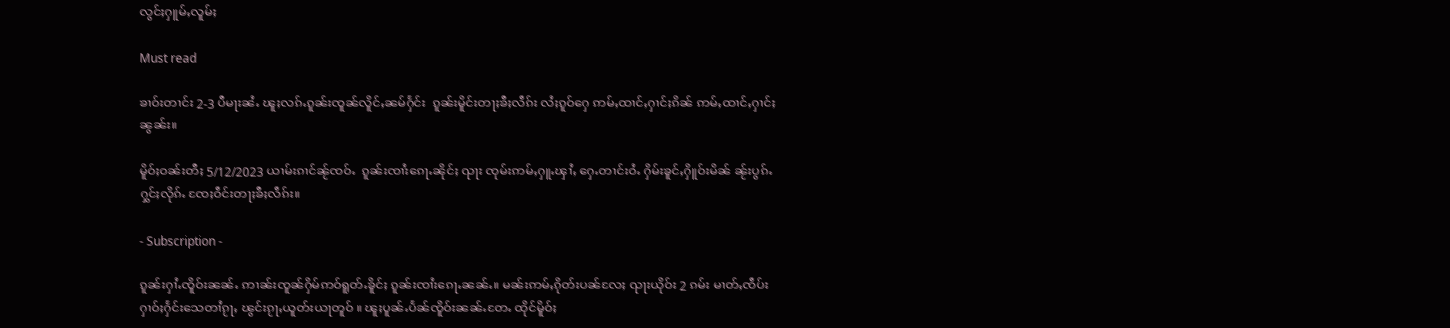လွင်ႈႁူမ်ႇလူမ်ႈ

Must read

ၶၢဝ်းတၢင်း 2-3 ပီမႃးၼႆႉ ၽူႈလၵ်ႉၵူၼ်းၸူၼ်လိူင်ႇၼမ်ႁႅင်း  ၵူၼ်းမိူင်းတႃႈၶီႈလဵၵ်း လႆႈၵူဝ်ႁေ ဢမ်ႇထၢင်ႇႁၢင်ႈၵိၼ် ဢမ်ႇထၢင်ႇႁၢင်ႈၼွၼ်း။

မိူဝ်ႈဝၼ်းတီႈ 5/12/2023 ယၢမ်းၵၢင်ၼႂ်ၸဝ်ႉ  ၵူၼ်းၸၢႆးၵေႃႉၼိုင်ႈ ၺႃး ၸုမ်းဢမ်ႇႁူႉၾၢႆႇ ႁေႉတၢင်းဝႆႉ ႁိမ်းၶူင်ႇႁိူဝ်းမိၼ် ၼႂ်းပွၵ်ႉႁွင်ႈလိုၵ်ႉ ၸႄႈဝဵင်းတႃႈၶီႈလဵၵ်း။

- Subscription -

ၵူၼ်းႁၢႆႉၸိူဝ်းၼၼ်ႉ ဢၢၼ်းၸူၼ်ႁိမ်ဢဝ်ရူတ်ႉၶိူင်ႈ ၵူၼ်းၸၢႆးၵေႃႉၼၼ်ႉ။ မၼ်းဢမ်ႇၵိုတ်းပၼ်လႄႈ ၺႃးယိုဝ်း 2 ၵမ်း မၢတ်ႇၸဵပ်းႁၢဝ်ႈႁႅင်းသေတၢႆၵႂႃႇ ၽွင်းၵႂႃႇယူတ်းယႃတူဝ် ။ ၽူႈပူၼ်ႉပႅၼ်ၸိူဝ်းၼၼ်ႉတႄႉ ထိုင်မိူဝ်ႈ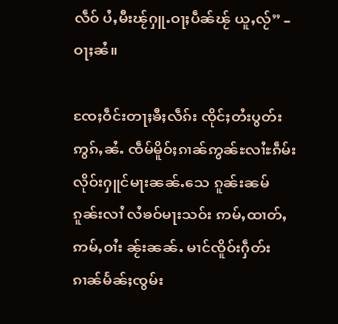လဵဝ် ပႆႇမီးၽႂ်ႁူႉဝႃႈပဵၼ်ၽႂ် ယူႇလႂ်” – ဝႃႈၼႆ။

ၸႄႈဝဵင်းတႃႈၶီႈလဵၵ်း ၸိုင်ႈတႆးပွတ်းဢွၵ်ႇၼႆႉ ၸဵမ်မိူဝ်ႈၵၢၼ်ဢွၼ်ႊလၢႆႊၵဵမ်းလိုဝ်းႁူင်မႃးၼၼ်ႉသေ ၵူၼ်းၼမ်ၵူၼ်းလၢႆ လႆၶဝ်မႃးသဝ်း ဢမ်ႇထၢတ်ႇဢမ်ႇဝၢႆး ၼႂ်းၼၼ်ႉ မၢင်ၸိူဝ်းႁဵတ်းၵၢၼ်မႅၼ်ႈၸွမ်း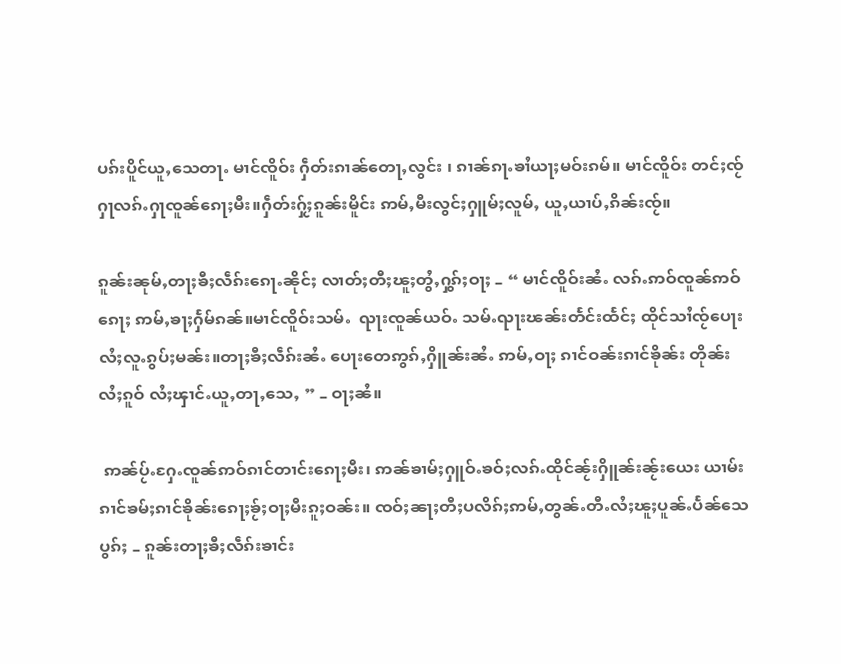ပၵ်းပိူင်ယူႇသေတႃႉ မၢင်ၸိူဝ်း ႁဵတ်းၵၢၼ်တေႃႇလွင်း ၊ ၵၢၼ်ၵႃႉၶၢႆယႃႈမဝ်းၵမ်။ မၢင်ၸိူဝ်း တင်ႈၸႂ်ႁႃလၵ်ႉႁႃၸူၼ်ၵေႃႈမီး။ႁဵတ်းႁႂ်ႈၵူၼ်းမိူင်း ဢမ်ႇမီးလွင်ႈႁူမ်ႈလူမ်ႇ ယူႇယၢပ်ႇၵိၼ်းၸႂ်။

ၵူၼ်းၼုမ်ႇတႃႈၶီႈလဵၵ်းၵေႃႉၼိုင်ႈ လၢတ်ႈတီႈၽူႈတွႆႇႁွၵ်ႈဝႃႈ – “ မၢင်ၸိူဝ်းၼႆႉ လၵ်ႉဢဝ်ၸူၼ်ဢဝ်ၵေႃႈ ဢမ်ႇၶႃႈႁႅမ်ၵၼ်။မၢင်ၸိူဝ်းသမ်ႉ  ၺႃးၸူၼ်ယဝ်ႉ သမ်ႉၺႃးၽၼ်းတႅင်းထႅင်ႈ ထိုင်သၢႆၸႂ်ပေႃးလႆႈလူႉၵွပ်ႈမၼ်း။တႃႈၶီႈလဵၵ်းၼႆႉ ပေႃးတေဢွၵ်ႇႁိူၼ်းၼႆႉ ဢမ်ႇဝႃႈ ၵၢင်ဝၼ်းၵၢင်ၶိုၼ်း တိုၼ်းလႆႈၵူဝ် လႆႈၾၢင်ႉယူႇတႃႇသေႇ ” – ဝႃႈၼႆ။

 ဢၼ်ပႂ်ႉႁႄႉၸူၼ်ဢဝ်ၵၢင်တၢင်းၵေႃႈမီး၊ ဢၼ်ၶၢမ်ႈႁူဝ်ႉၶဝ်ႈလၵ်ႉထိုင်ၼႂ်းႁိူၼ်းၼႂ်းယေး ယၢမ်းၵၢင်ၶမ်ႈၵၢင်ၶိုၼ်းၵေႃႈၶႂ်ႈဝႃႈမီးၵူႈဝၼ်း။ ၸဝ်ႈၼႃႈတီႈပလိၵ်ႈဢမ်ႇတွၼ်ႉတီႉလႆႈၽူႈပူၼ်ႉပႅၼ်သေပွၵ်ႈ – ၵူၼ်းတႃႈၶီႈလဵၵ်းၶၢင်း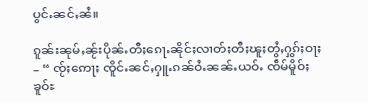ပွင်ႉၼင်ႇၼႆ။

ၵူၼ်းၼုမ်ႇၼႂ်းပိုၼ်ႉတီႈၵေႃႉၼိုင်ႈလၢတ်ႈတီႈၽူႈတွႆႇႁွၵ်ႈဝႃႈ – “ ၸႂ်ႈဢေႃႈ ၸိူင်ႉၼင်ႇႁူႉၵၼ်ဝႆႉၼၼ်ႉယဝ်ႉ ၸဵမ်မိူဝ်ႈၶူဝ်ႊ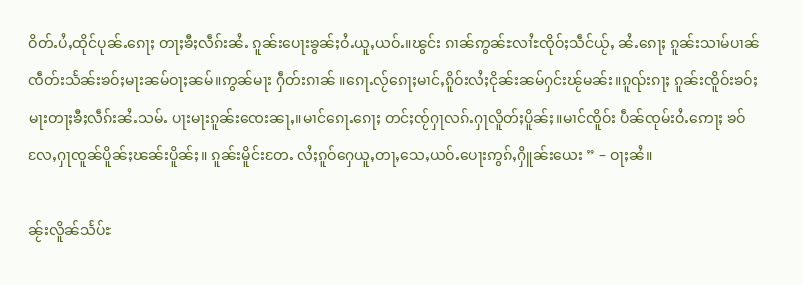ဝိတ်ႉပႆႇထိုင်ပုၼ်ႉၵေႃႈ တႃႈၶီႈလဵၵ်းၼႆႉ ၵူၼ်းပေႃးၶွၼ်ႈဝႆႉယူႇယဝ်ႉ။ၽွင်း ၵၢၼ်ဢွၼ်ႊလၢႆႊၸိုဝ်ႈသဵင်ယႂ်ႇ ၼႆႉၵေႃႈ ၵူၼ်းသၢမ်ပၢၼ်ၸဵတ်းသႅၼ်းၶဝ်ႈမႃးၼမ်ဝႃႈၼမ်။ဢွၼ်မႃး ႁဵတ်းၵၢၼ် ။ၵေႃႉလႂ်ၵေႃႈမၢင်ႇၵိူဝ်းလႆႈငိုၼ်းၼမ်ႁင်းၽႂ်မၼ်း။ၵူၺ်းၵႃႈ ၵူၼ်းၸိူဝ်းၶဝ်ႈမႃးတႃႈၶီႈလဵၵ်းၼႆႉသမ်ႉ ပႃးမႃးၵူၼ်းၸေးၼႃႇ။မၢင်ၵေႃႉၵေႃႈ တင်ႈၸႂ်ႁႃလၵ်ႉႁႃလိူတ်ႈပိူၼ်ႈ။မၢင်ၸိူဝ်း ပဵၼ်ၸုမ်းဝႆႉဢေႃႈ ၶဝ်လႄႇႁႃၸူၼ်ပိူၼ်ႈၽၼ်းပိူၼ်ႈ။ ၵူၼ်းမိူင်းတႄႉ လႆႈၵူဝ်ႁေယူႇတႃႇသေႇယဝ်ႉပေႃးဢွၵ်ႇႁိူၼ်းယေး ” – ဝႃႈၼႆ။

ၼႂ်းလိူၼ်သႅပ်ႊ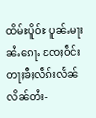ထိမ်ႊပိူဝ်ႊ ပူၼ်ႉမႃးၼႆႉၵေႃႉ ၸႄႈဝဵင်းတႃႈၶီႈလဵၵ်းလႅၼ်လိၼ်တႆး-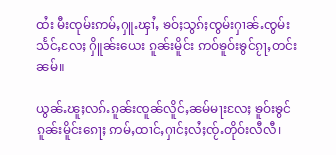ထႆး မီးၸုမ်းဢမ်ႇႁူႉၾၢႆႇ ၶဝ်ႈသွၵ်ႈၸွမ်းႁၢၼ်ႉၸွမ်းသႅင်ႇလႄႈ ႁိူၼ်းယေး ၵူၼ်းမိူင်း ဢဝ်ၶူဝ်းၶွင်ၵႂႃႇတင်းၼမ်။

ယွၼ်ႉၽူႈလၵ်ႉၵူၼ်းၸူၼ်လိူင်ႇၼမ်မႃးလႄႈ ၶူဝ်းၶွင်ၵူၼ်းမိူင်းၵေႃႈ ဢမ်ႇထၢင်ႇႁၢင်ႈလႆႈၸႂ်ႉတိုဝ်းလီလီ၊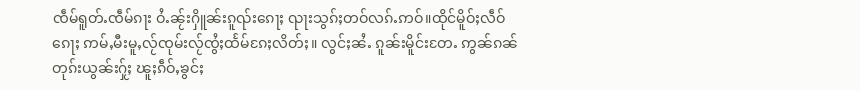ၸဵမ်ရူတ်ႉၸဵမ်ၵႃး ဝႆႉၼႂ်းႁိူၼ်းၵူၺ်းၵေႃႈ ၺႃးသွၵ်ႈတဝ်လၵ်ႉဢဝ်။ထိုင်မိူဝ်ႈလဵဝ်ၵေႃႈ ဢမ်ႇမီးမူႇလႂ်ၸုမ်းလႂ်ၸွႆႈထႅမ်ၵႄႈလိတ်ႈ။ လွင်ႈၼႆႉ ၵူၼ်းမိူင်းတႄႉ ဢွၼ်ၵၼ်တုၵ်းယွၼ်းႁႂ်ႈ ၽူႈၵဵဝ်ႇၶွင်ႈ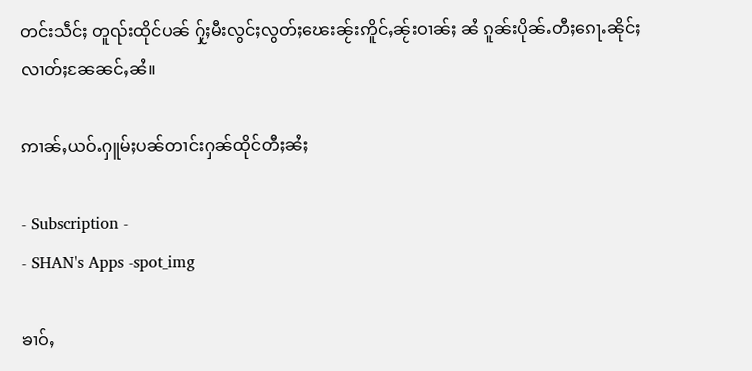တင်းသဵင်ႈ တူၺ်းထိုင်ပၼ် ႁႂ်ႈမီးလွင်ႈလွတ်ႈၽေးၼႂ်းဢိူင်ႇၼႂ်းဝၢၼ်ႈ ၼႆ ၵူၼ်းပိုၼ်ႉတီႈၵေႃႉၼိုင်ႈ လၢတ်ႈၼႄၼင်ႇၼႆ။

ဢၢၼ်ႇယဝ်ႉႁူမ်ႈပၼ်တၢင်းႁၼ်ထိုင်တီႈၼႆႈ

- Subscription -
- SHAN's Apps -spot_img

ၶၢဝ်ႇ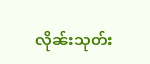လိုၼ်းသုတ်း